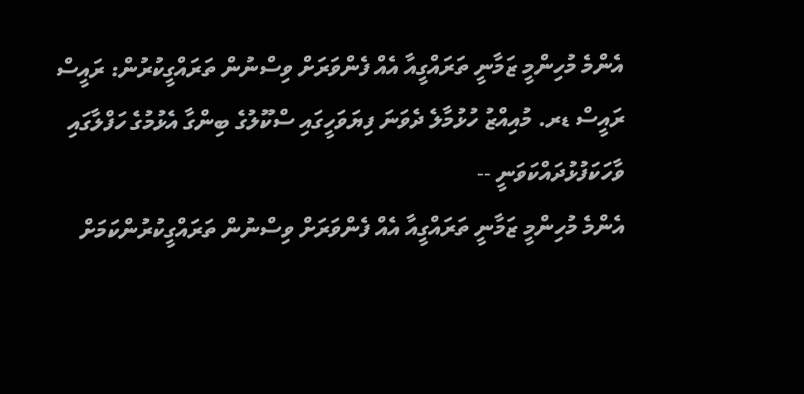އެންމެ މުހިންމީ ޒަމާނީ ތަރައްގީއާ އެއް ފެންވަރަށް ވިސްނުން ތަރައްގީކުރުން: ރައީސް
ރައީސް ޑރ. މުއިއްޒު ހުޅުމާލެ ދެވަނަ ފިޔަވަހީގައި ސްކޫލުގެ ބިންގާ އެޅުމުގެ ހަފްލާގައި ވާހަކަފުޅުދައްކަވަނީ --
އެންމެ މުހިންމީ ޒަމާނީ ތަރައްގީއާ އެއް ފެންވަރަށް ވިސްނުން ތަރައްގީކުރުންކަމަށް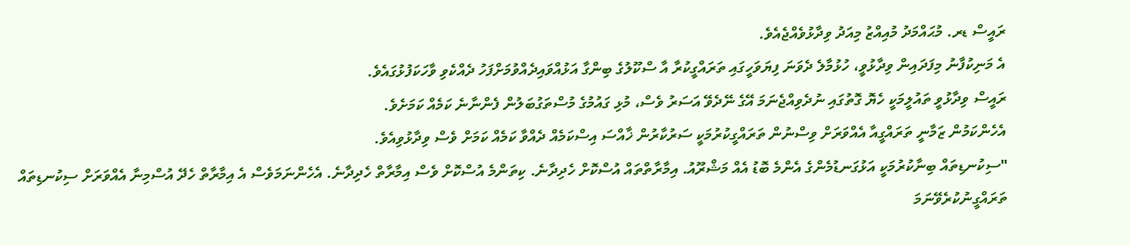ރައީސް ޑރ. މުޙައްމަދު މުއިއްޒު މިއަދު ވިދާޅުވެއްޖެއެވެ.
އެ މަނިކުފާނު މިފަދައިން ވިދާޅުވީ، ހުޅުމާލެ ދެވަނަ ފިޔަވަހީގައި ތަރައްގީކުރާ އާ ސްކޫލުގެ ބިންގާ އަޅުއްވައިދެއްވުމަށްފަހު ދެއްކެވި ވާހަކަފުޅުގައެވެ.
ރައީސް ވިދާޅުވީ ތައުލީމަކީ ހެޔޮ ގޮތުގައި ނުދެވިއްޖެނަމަ އޭގެ ނޭދެވޭ އަސަރު ވެސް، މުޅި ގައުމުގެ މުސްތަގުބަލުން ފެންނާނެ ކަމެއް ކަމަށެވެ.
އެހެންކަމުން ޒަމާނީ ތަރައްގީއާ އެއްވަރަށް ވިސްނުން ތަރައްގީކުރުމަކީ ސަރުކާރުން ޚާއްސަ އިސްކަމެއް ދެއްވާ ކަމެއް ކަމަށް ވެސް ވިދާޅުވިއެވެ.
"ސިކުނޑިތައް ބިނާކުރުމަކީ އަޅުގަނޑުމެންގެ އެންމެ ބޮޑު އެއް މަޝްރޫއު. އިމާރާތްތައް އުސްކޮށް ހެދިދާނެ. ކިތަންމެ އުސްކޮށް ވެސް އިމާރާތް ހެދިދާނެ. އެހެންނަމަވެސް އެ އިމާރާތް ހެދޭ އުސްމިނާ އެއްވަރަށް ސިކުނޑިތައް ތަރައްގީނުކުރެވޭނަމަ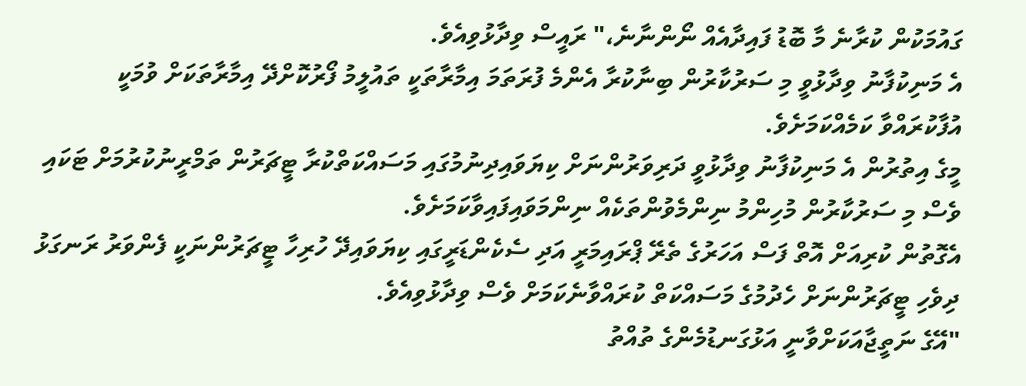ގައުމަކުން ކުރާނެ މާ ބޮޑު ފައިދާއެއް ނޯންނާނެ،" ރައީސް ވިދާޅުވިއެވެ.
އެ މަނިކުފާނު ވިދާޅުވީ މި ސަރުކާރުން ބިނާކުރާ އެންމެ ފުރަތަމަ އިމާރާތަކީ ތައުލީމު ފޯރުކޮށްދޭ އިމާރާތަކަށް ވުމަކީ އުފާކުރައްވާ ކަމެއްކަމަށެވެ.
މީގެ އިތުރުން އެ މަނިކުފާނު ވިދާޅުވީ ދަރިވަރުންނަށް ކިޔަވައިދިނުމުގައި މަސައްކަތްކުރާ ޓީޗަރުން ތަމްރީނުކުރުމަށް ޓަކައި ވެސް މި ސަރުކާރުން މުހިންމު ނިންމެވުންތަކެއް ނިންމަވައިފައިވާކަމަށެވެ.
އެގޮތުން ކުރިއަށް އޮތް ފަސް އަހަރުގެ ތެރޭ ޕްރައިމަރީ އަދި ސެކެންޑަރީގައި ކިޔަވައިދޭ ހުރިހާ ޓީޗަރުންނަކީ ފެންވަރު ރަނގަޅު ދިވެހި ޓީޗަރުންނަށް ހެދުމުގެ މަސައްކަތް ކުރައްވާނެކަމަށް ވެސް ވިދާޅުވިއެވެ.
"އޭގެ ނަތީޖާއަކަށްވާނީ އަޅުގަނޑުމެންގެ ތުއްތު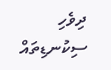ދިވެހި ސިކުނޑިތައް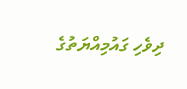ދިވެހި ގައުމިއްޔަތުގެ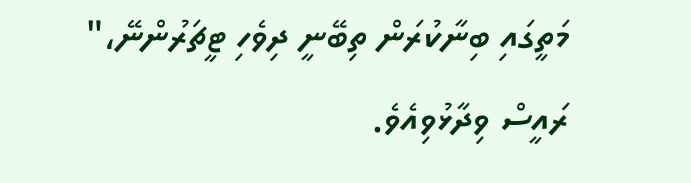މަތީގައި ބިނާކުރަން ތިބޭނީ ދިވެހި ޓީޗަރުންނޭ،" ރައީސް ވިދާޅުވިއެވެ.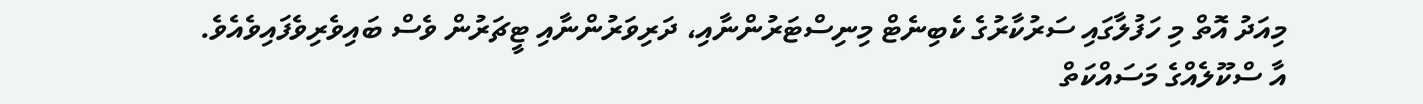މިއަދު އޮތް މި ހަފުލާގައި ސަރުކާރުގެ ކެބިނެޓް މިނިސްޓަރުންނާއި، ދަރިވަރުންނާއި ޓީޗަރުން ވެސް ބައިވެރިވެފައިވެއެވެ.
އާ ސްކޫލެއްގެ މަސައްކަތް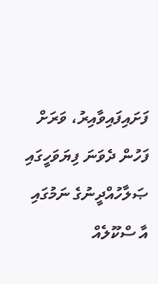ފަށައިފައިވާއިރު، ވަރަށް ފަހުން ދެވަނަ ފިޔަވަހީގައި ޞަލާހުއްދީނުގެ ނަމުގައި އާ ސްކޫލެއް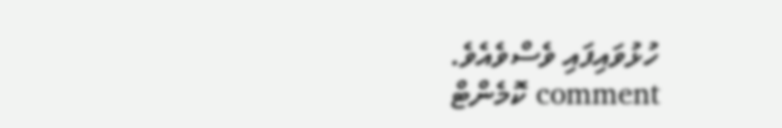ހުޅުވައިފައި ވެސްވެއެވެ.
comment ކޮމެންޓް